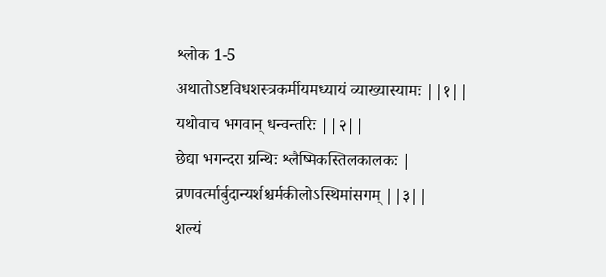श्लोक 1-5
अथातोऽष्टविधशस्त्रकर्मीयमध्यायं व्याख्यास्यामः ||१||
यथोवाच भगवान् धन्वन्तरिः ||२||
छेद्या भगन्दरा ग्रन्थिः श्लैष्मिकस्तिलकालकः |
व्रणवर्त्मार्बुदान्यर्शश्चर्मकीलोऽस्थिमांसगम् ||३||
शल्यं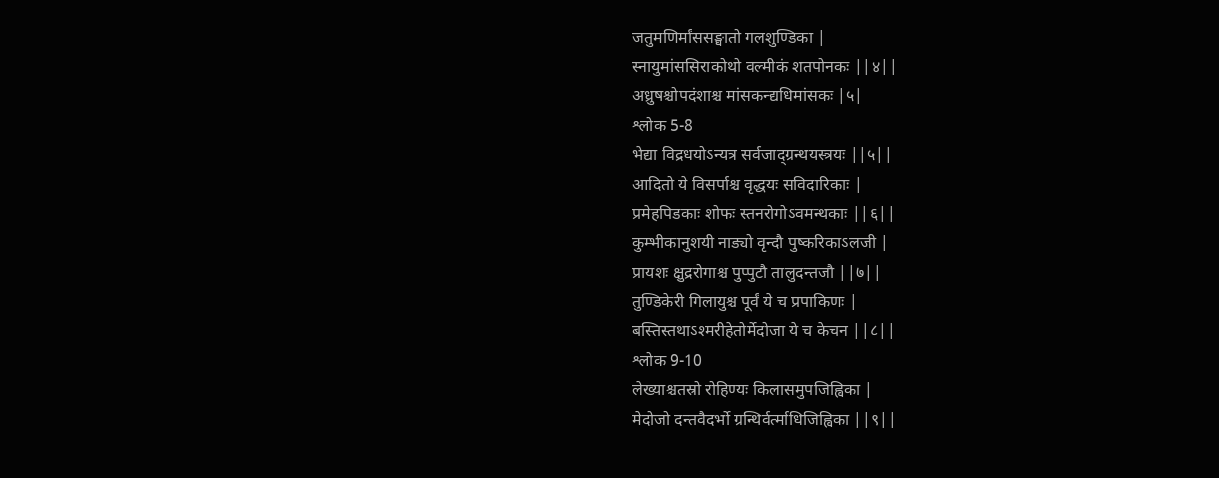जतुमणिर्मांससङ्घातो गलशुण्डिका |
स्नायुमांससिराकोथो वल्मीकं शतपोनकः ||४||
अध्रुषश्चोपदंशाश्च मांसकन्द्यधिमांसकः |५|
श्लोक 5-8
भेद्या विद्रधयोऽन्यत्र सर्वजाद्ग्रन्थयस्त्रयः ||५||
आदितो ये विसर्पाश्च वृद्धयः सविदारिकाः |
प्रमेहपिडकाः शोफः स्तनरोगोऽवमन्थकाः ||६||
कुम्भीकानुशयी नाड्यो वृन्दौ पुष्करिकाऽलजी |
प्रायशः क्षुद्ररोगाश्च पुप्पुटौ तालुदन्तजौ ||७||
तुण्डिकेरी गिलायुश्च पूर्वं ये च प्रपाकिणः |
बस्तिस्तथाऽश्मरीहेतोर्मेदोजा ये च केचन ||८||
श्लोक 9-10
लेख्याश्चतस्रो रोहिण्यः किलासमुपजिह्विका |
मेदोजो दन्तवैदर्भो ग्रन्थिर्वर्त्माधिजिह्विका ||९||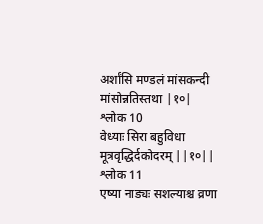अर्शांसि मण्डलं मांसकन्दी मांसोन्नतिस्तथा |१०|
श्लोक 10
वेध्याः सिरा बहुविधा मूत्रवृद्धिर्दकोदरम् ||१०||
श्लोक 11
एष्या नाड्यः सशल्याश्च व्रणा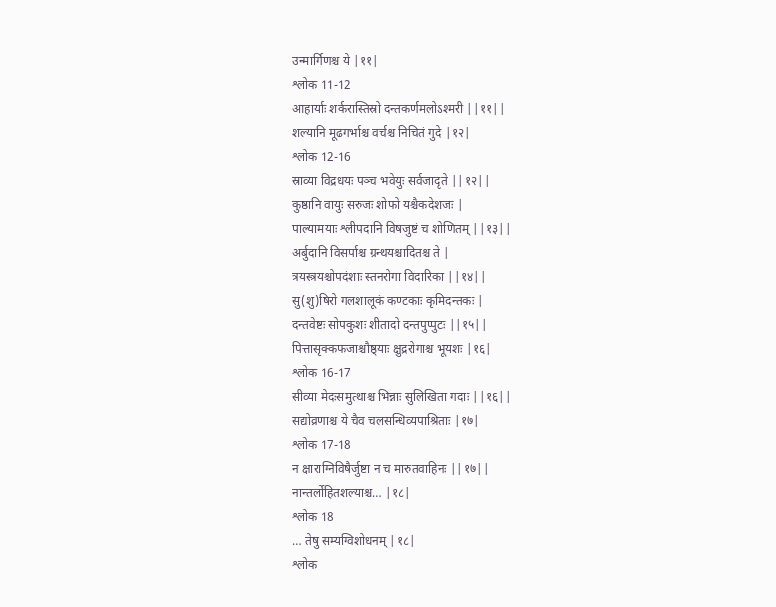उन्मार्गिणश्च ये |११|
श्लोक 11-12
आहार्याः शर्करास्तिस्रो दन्तकर्णमलोऽश्मरी ||११||
शल्यानि मूढगर्भाश्च वर्चश्च निचितं गुदे |१२|
श्लोक 12-16
स्राव्या विद्रधयः पञ्च भवेयुः सर्वजादृते ||१२||
कुष्ठानि वायुः सरुजः शोफो यश्चैकदेशजः |
पाल्यामयाः श्लीपदानि विषजुष्टं च शोणितम् ||१३||
अर्बुदानि विसर्पाश्च ग्रन्थयश्चादितश्च ते |
त्रयस्त्रयश्चोपदंशाः स्तनरोगा विदारिका ||१४||
सु(शु)षिरो गलशालूकं कण्टकाः कृमिदन्तकः |
दन्तवेष्टः सोपकुशः शीतादो दन्तपुप्पुटः ||१५||
पित्तासृक्कफजाश्चौष्ठ्याः क्षुद्ररोगाश्च भूयशः |१६|
श्लोक 16-17
सीव्या मेदःसमुत्थाश्च भिन्नाः सुलिखिता गदाः ||१६||
सद्योव्रणाश्च ये चैव चलसन्धिव्यपाश्रिताः |१७|
श्लोक 17-18
न क्षाराग्निविषैर्जुष्टा न च मारुतवाहिनः ||१७||
नान्तर्लोहितशल्याश्च… |१८|
श्लोक 18
… तेषु सम्यग्विशोधनम् |१८|
श्लोक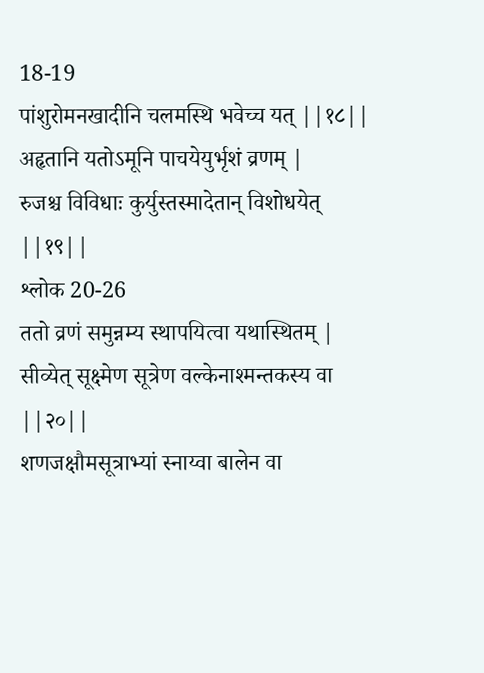18-19
पांशुरोमनखादीनि चलमस्थि भवेच्च यत् ||१८||
अहृतानि यतोऽमूनि पाचयेयुर्भृशं व्रणम् |
रुजश्च विविधाः कुर्युस्तस्मादेतान् विशोधयेत् ||१९||
श्लोक 20-26
ततो व्रणं समुन्नम्य स्थापयित्वा यथास्थितम् |
सीव्येत् सूक्ष्मेण सूत्रेण वल्केनाश्मन्तकस्य वा ||२०||
शणजक्षौमसूत्राभ्यां स्नाय्वा बालेन वा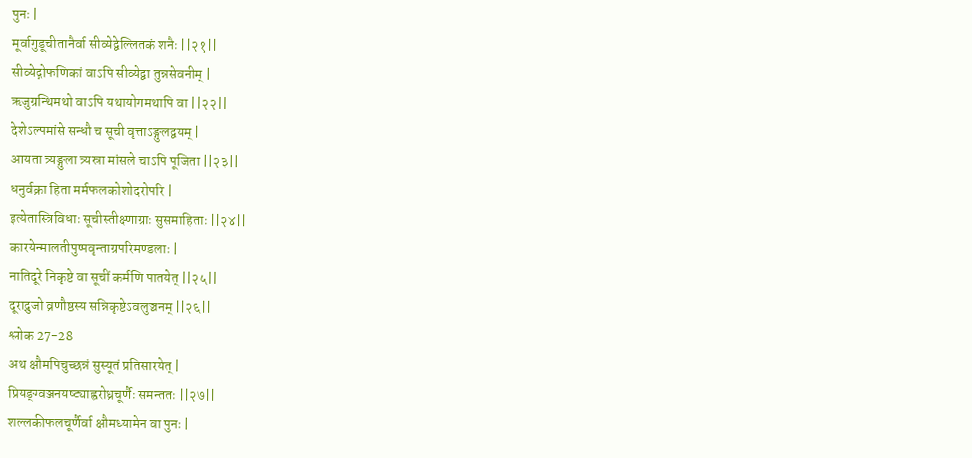पुनः |
मूर्वागुडूचीतानैर्वा सीव्येद्वेल्लितकं शनैः ||२१||
सीव्येद्गोफणिकां वाऽपि सीव्येद्वा तुन्नसेवनीम् |
ऋजुग्रन्थिमथो वाऽपि यथायोगमथापि वा ||२२||
देशेऽल्पमांसे सन्धौ च सूची वृत्ताऽङ्गुलद्वयम् |
आयता त्र्यङ्गुला त्र्यस्रा मांसले चाऽपि पूजिता ||२३||
धनुर्वक्रा हिता मर्मफलकोशोदरोपरि |
इत्येतास्त्रिविधाः सूचीस्तीक्ष्णाग्राः सुसमाहिताः ||२४||
कारयेन्मालतीपुष्पवृन्ताग्रपरिमण्डलाः |
नातिदूरे निकृष्टे वा सूचीं कर्मणि पातयेत् ||२५||
दूराद्रुजो व्रणौष्ठस्य सन्निकृष्टेऽवलुञ्चनम् ||२६||
श्लोक 27-28
अथ क्षौमपिचुच्छन्नं सुस्यूतं प्रतिसारयेत् |
प्रियङ्ग्वञ्जनयष्ट्याह्वरोध्रचूर्णैः समन्ततः ||२७||
शल्लकीफलचूर्णैर्वा क्षौमध्यामेन वा पुनः |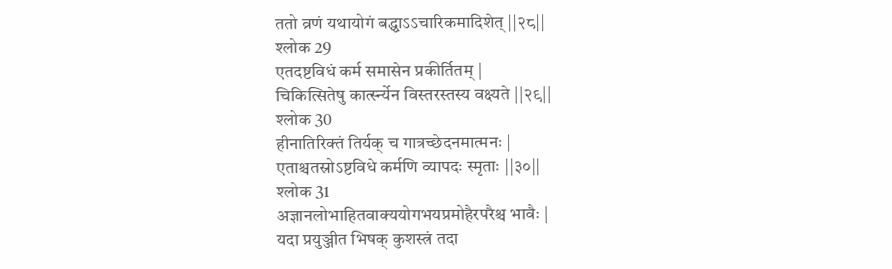ततो व्रणं यथायोगं बद्ध्वाऽऽचारिकमादिशेत् ||२८||
श्लोक 29
एतदष्टविधं कर्म समासेन प्रकीर्तितम् |
चिकित्सितेषु कार्त्स्न्येन विस्तरस्तस्य वक्ष्यते ||२९||
श्लोक 30
हीनातिरिक्तं तिर्यक् च गात्रच्छेदनमात्मनः |
एताश्चतस्रोऽष्टविधे कर्मणि व्यापदः स्मृताः ||३०||
श्लोक 31
अज्ञानलोभाहितवाक्ययोगभयप्रमोहैरपरैश्च भावैः |
यदा प्रयुञ्जीत भिषक् कुशस्त्रं तदा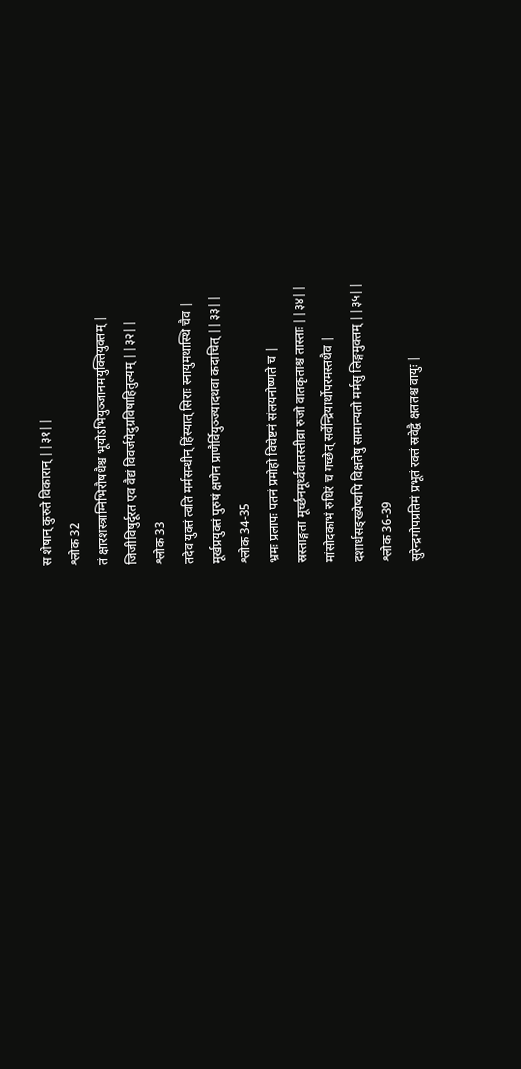स शेषान् कुरुते विकारान् ||३१||
श्लोक 32
तं क्षारशस्त्राग्निभिरौषधैश्च भूयोऽभियुञ्जानमयुक्तियुक्तम् |
जिजीविषुर्दूरत एव वैद्यं विवर्जयेदुग्रविषाहितुल्यम् ||३२||
श्लोक 33
तदेव युक्तं त्वति मर्मसन्धीन् हिंस्यात् सिराः स्नायुमथास्थि चैव |
मूर्खप्रयुक्तं पुरुषं क्षणेन प्राणैर्वियुञ्ज्यादथवा कदाचित् ||३३||
श्लोक 34-35
भ्रमः प्रलापः पतनं प्रमोहो विचेष्टनं संलयनोष्णते च |
स्रस्ताङ्गता मूर्च्छनमूर्ध्ववातस्तीव्रा रुजो वातकृताश्च तास्ताः ||३४||
मांसोदकाभं रुधिरं च गच्छेत् सर्वेन्द्रियार्थोपरमस्तथैव |
दशार्धसङ्ख्येष्वपि विक्षतेषु सामान्यतो मर्मसु लिङ्गमुक्तम् ||३५||
श्लोक 36-39
सुरेन्द्रगोपप्रतिमं प्रभूतं रक्तं स्रवेद्वै क्षततश्च वायुः |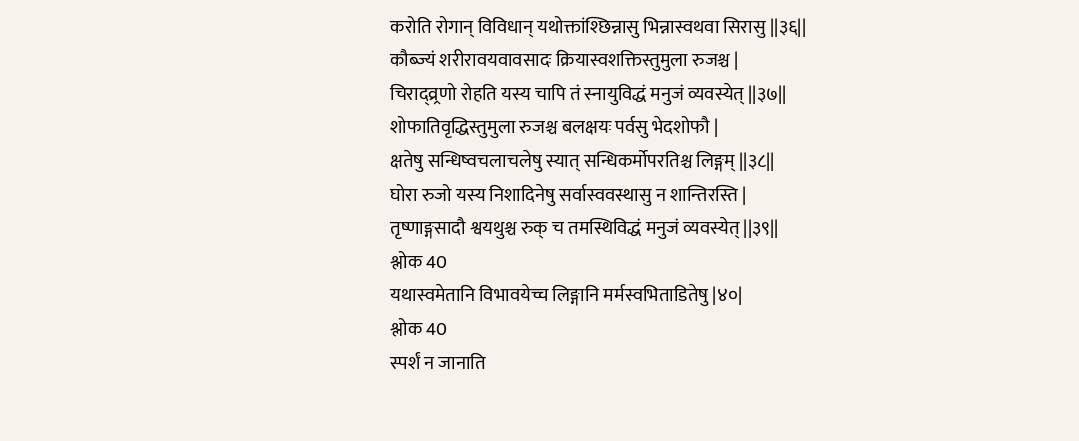करोति रोगान् विविधान् यथोक्तांश्छिन्नासु भिन्नास्वथवा सिरासु ||३६||
कौब्ज्यं शरीरावयवावसादः क्रियास्वशक्तिस्तुमुला रुजश्च |
चिराद्व्र्रणो रोहति यस्य चापि तं स्नायुविद्धं मनुजं व्यवस्येत् ||३७||
शोफातिवृद्धिस्तुमुला रुजश्च बलक्षयः पर्वसु भेदशोफौ |
क्षतेषु सन्धिष्वचलाचलेषु स्यात् सन्धिकर्मोपरतिश्च लिङ्गम् ||३८||
घोरा रुजो यस्य निशादिनेषु सर्वास्ववस्थासु न शान्तिरस्ति |
तृष्णाङ्गसादौ श्वयथुश्च रुक् च तमस्थिविद्धं मनुजं व्यवस्येत् ||३९||
श्लोक 40
यथास्वमेतानि विभावयेच्च लिङ्गानि मर्मस्वभिताडितेषु |४०|
श्लोक 40
स्पर्शं न जानाति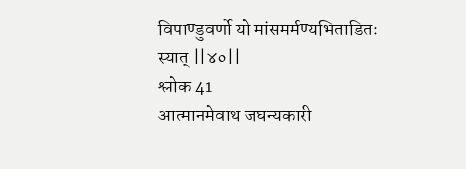विपाण्डुवर्णो यो मांसमर्मण्यभिताडितः स्यात् ||४०||
श्लोक 41
आत्मानमेवाथ जघन्यकारी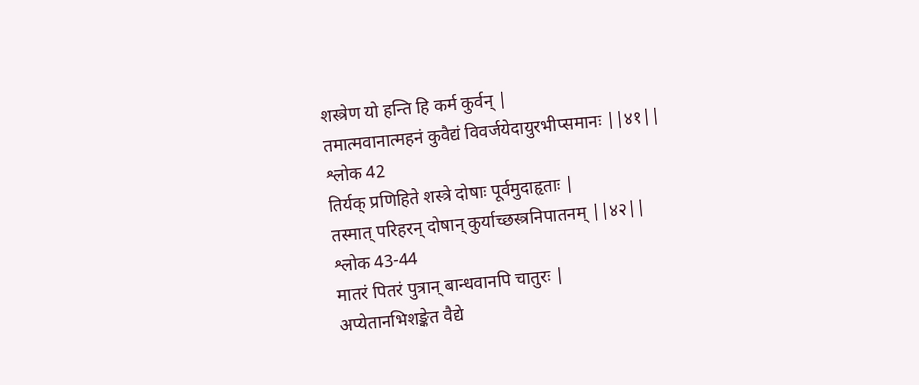शस्त्रेण यो हन्ति हि कर्म कुर्वन् |
तमात्मवानात्महनं कुवैद्यं विवर्जयेदायुरभीप्समानः ||४१||
श्लोक 42
तिर्यक् प्रणिहिते शस्त्रे दोषाः पूर्वमुदाहृताः |
तस्मात् परिहरन् दोषान् कुर्याच्छस्त्रनिपातनम् ||४२||
श्लोक 43-44
मातरं पितरं पुत्रान् बान्धवानपि चातुरः |
अप्येतानभिशङ्केत वैद्ये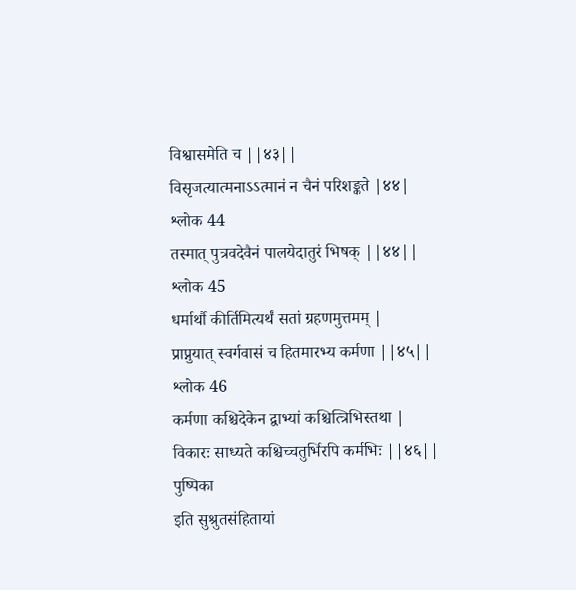विश्वासमेति च ||४३||
विसृजत्यात्मनाऽऽत्मानं न चैनं परिशङ्कते |४४|
श्लोक 44
तस्मात् पुत्रवदेवैनं पालयेदातुरं भिषक् ||४४||
श्लोक 45
धर्मार्थौ कीर्तिमित्यर्थं सतां ग्रहणमुत्तमम् |
प्राप्नुयात् स्वर्गवासं च हितमारभ्य कर्मणा ||४५||
श्लोक 46
कर्मणा कश्चिदेकेन द्वाभ्यां कश्चित्त्रिभिस्तथा |
विकारः साध्यते कश्चिच्चतुर्भिरपि कर्मभिः ||४६||
पुष्पिका
इति सुश्रुतसंहितायां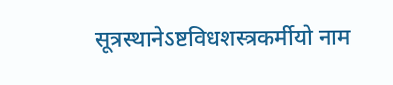सूत्रस्थानेऽष्टविधशस्त्रकर्मीयो नाम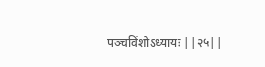पञ्चविंशोऽध्यायः ||२५||